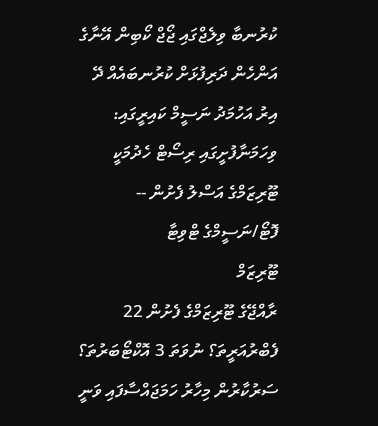ކުރުނބާ ވިލެޖްގައި ޖޯޖް ކޯބިން އޭނާގެ އަންހެން ދަރިފުޅަށް ކުރުނބައެއް ދޭ އިރު އަހުމަދު ނަސީމް ކައިރީގައި: ވިހަމަނާފުށީގައި ރިސޯޓް ހެދުމަކީ ޓޫރިޒަމްގެ އަސްލު ފެށުން -- ފޮޓޯ/ނަސީމްގެ ޓްވިޓާ
ޓޫރިޒަމް
ރާއްޖޭގެ ޓޫރިޒަމްގެ ފެށުން 22 ފެބްރުއަރީތަ؟ ނުވަތަ 3 އޮކްޓޯބަރުތަ؟
ސަރުކާރުން މިހާރު ހަމަޖައްސާފައި ވަނީ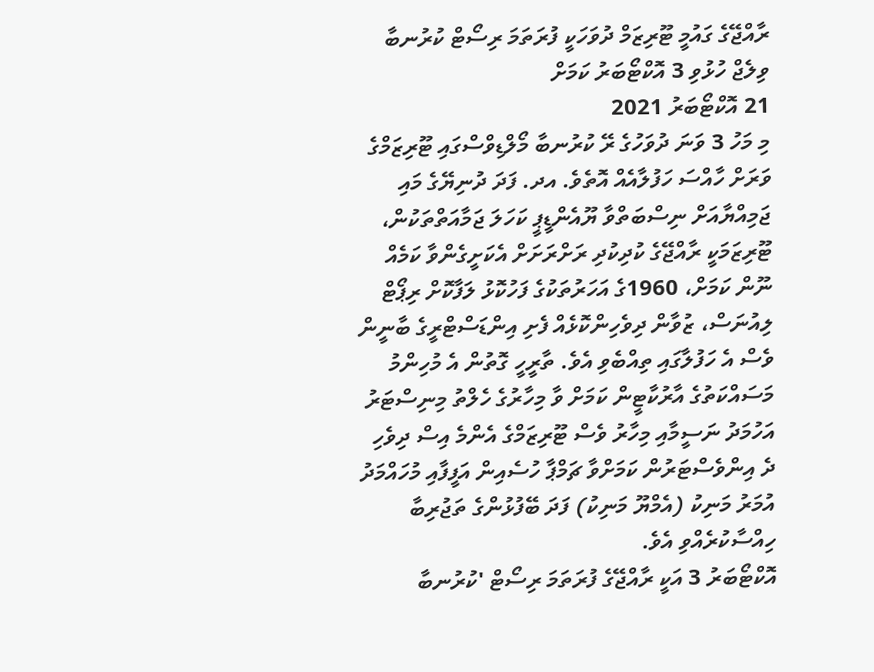ރާއްޖޭގެ ގައުމީ ޓޫރިޒަމް ދުވަހަކީ ފުރަތަމަ ރިސޯޓް ކުރުނބާ ވިލެޖް ހުޅުވި 3 އޮކްޓޯބަރު ކަމަށް
21 އޮކްޓޯބަރު 2021
މި މަހު 3 ވަނަ ދުވަހުގެ ރޭ ކުރުނބާ މޯލްޑިވްސްގައި ޓޫރިޒަމްގެ ވަރަށް ހާއްސަ ހަފުލާއެއް އޮތެވެ. އދ. ފަދަ ދުނިޔޭގެ މައި ޖަމިއްޔާއަށް ނިސްބަތްވާ ޔޫއެންޑީޕީ ކަހަލަ ޖަމާއަތްތަކުން، ޓޫރިޒަމަކީ ރާއްޖޭގެ ކުދިކުދި ރަށްރަށަށް އެކަށީގެންވާ ކަމެއް ނޫން ކަމަށް، 1960ގެ އަހަރުތަކުގެ ފަހުކޮޅު ލަފާކޮށް ރިޕޯޓް ލިއުނަސް، ޒުވާން ދިވެހިންކޮޅެއް ފެށި އިންޑަސްޓްރީގެ ބާނީން ވެސް އެ ހަފުލާގައި ތިއްބެވި އެވެ. ތާރީހީ ގޮތުން އެ މުހިންމު މަސައްކަތުގެ އާރުކާޓީން ކަމަށް ވާ މިހާރުގެ ހެލްތު މިނިސްޓަރު އަހުމަދު ނަސީމާއި މިހާރު ވެސް ޓޫރިޒަމްގެ އެންމެ އިސް ދިވެހި ދެ އިންވެސްޓަރުން ކަމަށްވާ ޗަމްޕާ ހުސެއިން އަފީފާއި މުހައްމަދު އުމަރު މަނިކު (އެމްޔޫ މަނިކު) ފަދަ ބޭފުޅުންގެ ތަޖުރިބާ ހިއްސާކުރެއްވި އެވެ.
އޮކްޓޯބަރު 3 އަކީ ރާއްޖޭގެ ފުރަތަމަ ރިސޯޓް 'ކުރުނބާ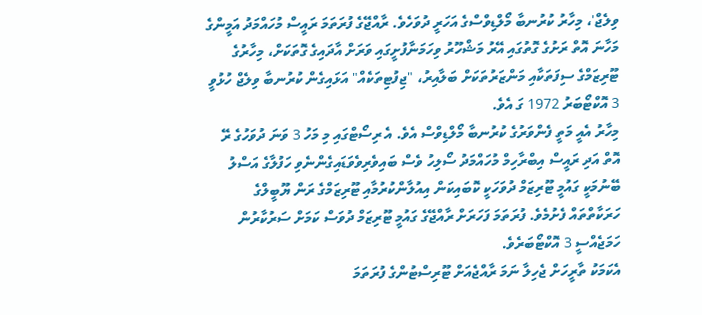ވިލެޖް'، މިހާރު ކުރުނބާ މޯލްޑިވްސްގެ އަހަރީ ދުވަހެވެ. ރާއްޖޭގެ ފުރަތަމަ ރައީސް މުހައްމަދު އަމީންގެ މަހާނަ އޮތް ރަށުގެ ގޮތުގައި އޭރު މަޝްހޫރު ވިހަމަނާފުށީގައި ވަރަށް އާދައިގެ ގޮތަކަށް، މިހާރުގެ ޓޫރިޒަމްގެ ސިފަތަކާއި މަންޒަރުތަކަށް ބަލާއިރު، "ޖިފުޓިތަކެއް" އަޅައިގެން ކުރުނބާ ވިލެޖް ހުޅުވީ 3 އޮކްޓޯބަރު 1972 ގަ އެވެ.
މިހާރު އެއީ މަތީ ފެންވަރުގެ ކުރުނބާ މޯލްޑިވްސް އެވެ. އެ ރިސޯޓްގައި މި މަހު 3 ވަނަ ދުވަހުގެ ރޭ އޮތް އަދި ރައީސް އިބްރާހިމް މުހައްމަދު ސޯލިހު ވެސް ބައިވެރިވެވަޑައިގެންނެވި ހަފުލާގެ އަސްލު ބޭނުމަކީ ގައުމީ ޓޫރިޒަމް ދުވަހަކީ ކޮބައިކަން އިއުލާންކުރުމާއި ޓޫރިޒަމްގެ ރަން ޔޫބީލްގެ ހަރަކާތްތައް ފެށުމެވެ. ފުރަތަމަ ފަހަރަށް ރާއްޖޭގެ ގައުމީ ޓޫރިޒަމް ދުވަސް ކަމަށް ސަރުކާރުން ހަމަޖެއްސީ 3 އޮކްޓޯބަރެވެ.
އެކަމަކު ތާރީހަށް ޖެހިލާ ނަމަ ރާއްޖެއަށް ޓޫރިސްޓުންގެ ފުރަތަމަ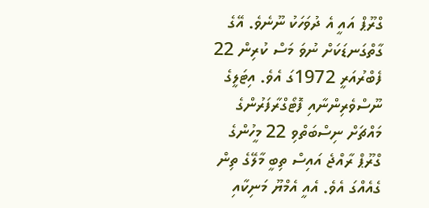ގްރޫޕް އައީ އެ ދުވަހަކު ނޫނެވެ. އޭގެ ގާތްގަނޑަކަށް ނުވަ މަސް ކުރިން 22 ފެބްރުއަރީ 1972ގަ އެވެ. އިޓަލީގެ ނޫސްވެރިންނާއި ފޮޓޯގްރާފަރުންގެ މައްޗަށް ނިސްބަތްވި 22 މީހުންގެ ގްރޫޕް ރާއްޖެ އައިސް ތިބީ މާލޭގެ ތިން ގެއެއްގަ އެވެ. އެއީ އެމްޔޫ މަނިކާއި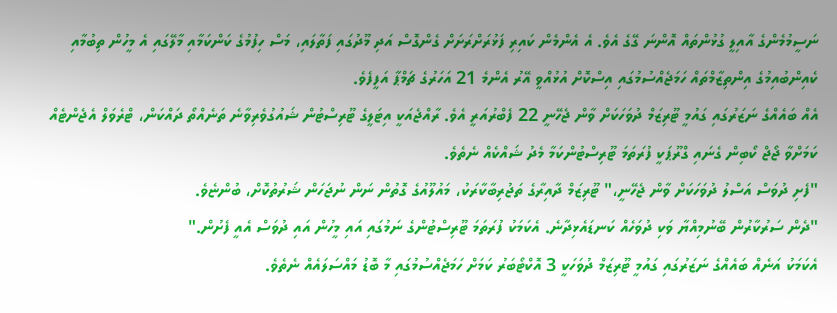ނަސީމުމެންގެ އާއިލީ ގުޅުންތައް އޮންނަ ގޭގެ އެވެ. އެ އެންމެން ކައިރި ފަޅުރަށްރަށަށް ގެންގޮސް އަދި މޫދުގައި ފަތާލައި، މަސް ހިފުމުގެ ކަންކަމާއި މާލޭގައި އެ މީހުން ތިބުމާއި ކެއިންބުއިމުގެ އިންތިޒާމްތައް ހަމަޖެއްސުމުގައި އިސްކޮށް އުޅުއްވީ އޭރު އެންމެ 21 އަހަރުގެ ޗަމްޕާ އަފީފެވެ.
އެއް ބައެއްގެ ނަޒަރުގައި ގައުމީ ޓޫރިޒަމް ދުވަހަކަށް ވާން ޖެހޭނީ 22 ފެބްރުއަރީ އެވެ. ރާއްޖެއަކީ އިޓަލީގެ ޓޫރިސްޓުން ޝައުގުވެރިވާނެ ތަނެއްތޯ ދައްކަން، ޓްރެވަލް އެޖެންޓެއް ކަމަށްވާ ޖޯޖް ކޯބިން ގެނައި ގްރޫޕަކީ ފުރަތަމަ ޓޫރިސްޓުންކަމާ މެދު ޝައްކެއް ނެތެވެ.
"ފެށި ދުވަސް އަސްލު ދުވަހަކަށް ވާން ޖެހޭނީ،" ޓޫރިޒަމް ދާއިރާގެ ތަޖުރިބާކާރަކު، މައުލޫއުގެ ގޮތުން ނަން ނުޖަހަން ޝަރުތުކޮށް، ބުންޏެވެ.
"ދެން ސަރުކާރުން ބޭނުމިއްޔާ ވަކި ދުވަހެއް ކަނޑައެޅިދާނެ. އެކަމަކު ފުރަތަމަ ޓޫރިސްޓުންގެ ނަމުގައި އައި މީހުން އައި ދުވަސް އެއީ ފެށުން."
އެކަމަކު އަނެއް ބައެއްގެ ނަޒަރުގައި ގައުމީ ޓޫރިޒަމް ދުވަހަކީ 3 އޮކްޓޯބަރު ކަމަށް ހަމަޖެއްސުމުގައި މާ ބޮޑު މައްސަލައެއް ނެތެވެ.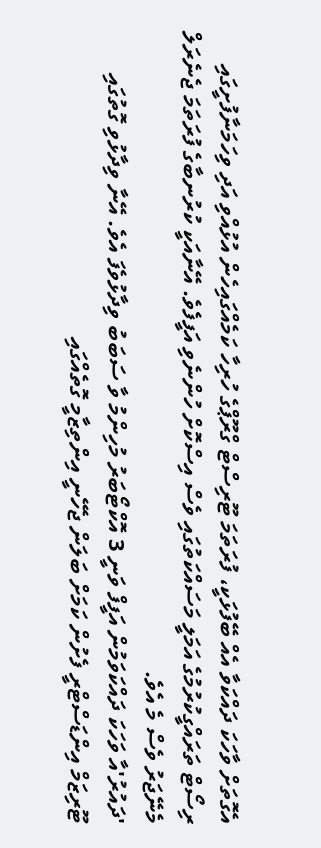އެގޮތަށް ވާހަކަ ދައްކަވާ އެއް ބޭފުޅަކީ، ފުރަތަމަ ޓޫރިސްޓް ގްރޫޕްގެ ހުރިހާ ކަމެއްގައިހެން އުޅުއްވި އަދި ވިހަމަނާފުށީގައި ރިސޯޓް ތަރައްގީކުރުމުގެ އަމަލީ މަސައްކަތުގައި ވެސް އިސްކޮށް ހުންނެވި އަފީފެވެ. އޭނާއަކީ ކުރުނބާގެ ފުރަތަމަ ޖެނެރަލް މެނޭޖަރު ވެސް މެ އެވެ.
'ދައުރު'އާ ވަހަކަ ދައްކަވަމުން އަފީފް ވަނީ 3 އޮކްޓޯބަރު މުހިންމު ވާ ސަބަބު ވިދާޅުވެފަ އެވެ. އޭނާ ވިދާޅުވި ގޮތުގައި ޓޫރިޒަމް އިންޑަސްޓްރީ ފެށުން ކަމަށް ބަލަން ޖެހޭނީ އިންތިޒާމީ ގޮތެއްގައި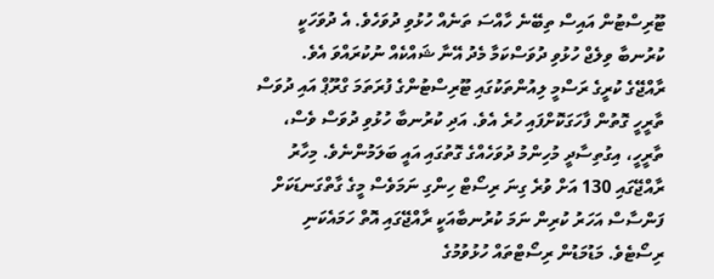ޓޫރިސްޓުން އައިސް ތިބޭނެ ހާއްސަ ތަނެއް ހުޅުވި ދުވަހެވެ. އެ ދުވަހަކީ ކުރުނބާ ވިލެޖް ހުޅުވި ދުވަސްކަމާ މެދު އޭނާ ޝައްކެއް ނުކުރައްވަ އެވެ.
ރާއްޖޭގެ ކުރީގެ ރަސްމީ ލިއުންތަކުގައި ޓޫރިސްޓުންގެ ފުރަތަމަ ގްރޫޕް އައި ދުވަސް ތާރީހީ ގޮތުން ފާހަގަކޮށްފައި ހުރެ އެވެ. އަދި ކުރުނބާ ހުޅުވި ދުވަސް ވެސް، ތާރީހީ، އިގުތިސާދީ މުހިންމު ދުވަހެއްގެ ގޮތުގައި އައީ ބަލަމުންނެވެ. މިހާރު ރާއްޖޭގައި 130 އަށް ވުރެ ގިނަ ރިސޯޓް ހިންގި ނަމަވެސް މީގެ ގާތްގަނޑަކަށް ފަންސާސް އަހަރު ކުރިން ނަމަ ކުރުނބާއަކީ ރާއްޖޭގައި އޮތް ހަމައެކަނި ރިސޯޓެވެ. މަޑުމަޑުން ރިސޯޓްތައް ހުޅުވުމުގެ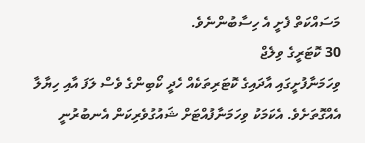މަސައްކަތް ފެށީ އެ ހިސާބުންނެވެ.
30 ކޮޓަރީގެ ވިލެޖް
ވިހަމަނާފުށީގައި އާދައިގެ ކޮޓަރިތަކެއް ހެދީ ކޯބިންގެ ވެސް ލަފަ އާއި ހިޔާލާ އެއްގޮތަށެވެ. އެކަމަކު ވިހަމަނާފުއްޓަށް ޝައުގުވެރިކަން އެނބުރުނީ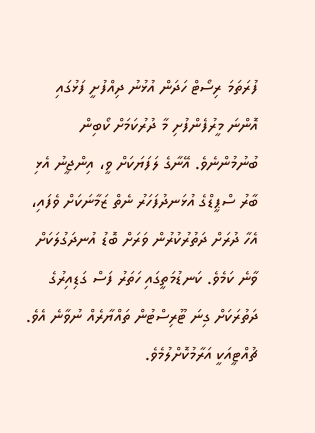ފުރަތަމަ ރިސޯޓް ހަދަން އުޅުނު ދިއްފުށީ ފަޅުގައި އޮންނަ މީރުފެންފުށި މާ ދުރުކަމަށް ކޯބިން ބުނުމުންނެވެ. އޭނާގެ ލަފަޔަކަށް ވީ، އިންޖީނު އެޅި ބާރު ސްޕީޑްގެ އުޅަނދުފަހަރު ނެތް ޒަމާނަކަށް ވެފައި، އެހާ ދުރަށް ދަތުރުކުރުން ވަރަށް ބޮޑު އުނދަގުލަކަށް ވާނެ ކަމެވެ. ކަނޑުމަތީގައި ހަތަރު ފަސް ގަޑިއިރުގެ ދަތުރަކަށް ގިނަ ޓޫރިސްޓުން ތައްޔާރެއް ނުވާނެ އެވެ. ޗުއްޓީއަކީ އަރާމުކޮށްލުމެވެ.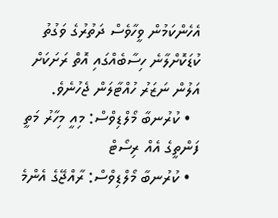އެހެންކަމުން ވީހާވެސް ދަތުރުގެ ވަގުތު ކުޑަކޮށްލާނެ ހިސާބެއްގައި އޮތް ރަށަކަށް އަލުން ނަޒަރު ހުއްޓާލަން ޖެހުނެވެ.
  • ކުރުނބާ މޯލްޑިވްސް: މިއީ މިހާރު މަތީ ފަންތީގެ އެއް ރިސޯޓް
  • ކުރުނބާ މޯލްޑިވްސް: ރާއްޖޭގެ އެންމެ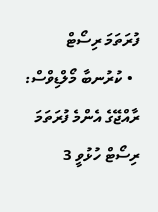ފުރަތަމަ ރިސޯޓް
  • ކުރުނބާ މޯލްޑިވްސް: ރާއްޖޭގެ އެންމެ ފުރަތަމަ ރިސޯޓް ހުޅުވީ 3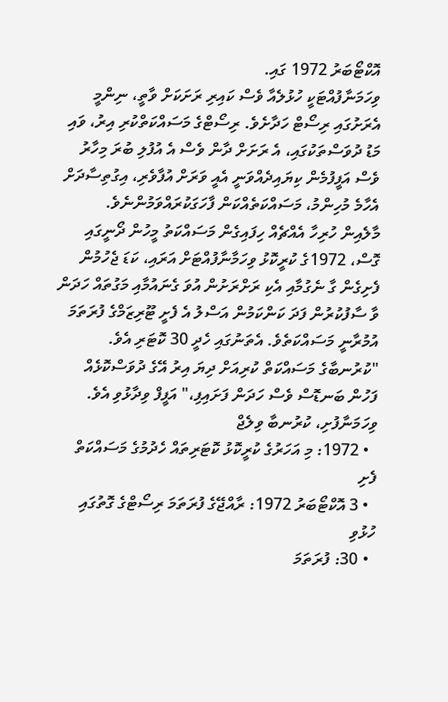އޮކްޓޯބަރު 1972 ގައި.
ވިހަމަނާފުއްޓަކީ ހުޅުލެއާ ވެސް ކައިރި ރަށަކަށް ވާތީ، ނިންމީ އެރަށުގައި ރިސޯޓް ހަދާށެވެ. ރިސޯޓްގެ މަސައްކަތްކުރި އިރު، ވައި މަޑު ދުވަސްތަކުގައި، އެ ރަށަށް ދާން ވެސް އެ އުފުލި ބުރަ މިހާރު ވެސް އަފީފުމެން ކިޔައިދެއްވަނީ އެއީ ވަރަށް އުފާވެރި، އިގުތިސާދަށް އެހާމެ މުހިންމު، މަސައްކަތެއްކަން ފާހަގަކުރައްވަމުންނެވެ.
މާލެއިން ހުރިހާ އެއްޗެއް ހިފައިގެން މަސައްކަތު މީހުން ދޯނީގައި ގޮސް، 1972ގެ ކުރީކޮޅު ވިހަމާނާފުއްޓަށް އަރައި، ކަޑަ ޖެހުމުން ފެށިގެން ގާ ނެގުމާއި އެކި ރަށްރަށުން އުވަ ގެނައުމާއި މަގުތައް ހަދަން ވާ ސާފުކުރުން ފަދަ ކަންކަމުން އަސްލު އެ ފެށީ ޓޫރިޒަމްގެ ފުރަތަމަ އުމުރާނީ މަސައްކަތެވެ. އެތަނުގައި ހެދީ 30 ކޮޓަރި އެވެ.
"ކުރުނބާގެ މަސައްކަތް ކުރިއަށް ދިޔަ އިރު އޭގެ ދުވަސްކޮޅެއް ފަހުން ބަނޑޮސް ވެސް ހަދަން ފަށައިފި،" އަފީފް ވިދާޅުވި އެވެ.
ވިހަމަނާފުށި، ކުރުނބާ ވިލެޖް
  • 1972: މި އަހަރުގެ ކުރީކޮޅު ކޮޓަރިތައް ހެދުމުގެ މަސައްކަތް ފެށި
  • 3 އޮކްޓޯބަރު 1972: ރާއްޖޭގެ ފުރަތަމަ ރިސޯޓްގެ ގޮތުގައި ހުޅުވި
  • 30: ފުރަތަމަ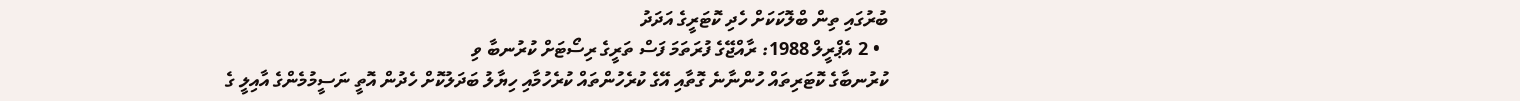ބުރުގައި ތިން ބްލޮކަކަށް ހެދި ކޮޓަރީގެ އަދަދު
  • 2 އެޕްރީލް 1988: ރާއްޖޭގެ ފުރަތަމަ ފަސް ތަރީގެ ރިސޯޓަށް ކުރުނބާ ވި
ކުރުނބާގެ ކޮޓަރިތައް ހުންނާނެ ގޮތާއި އޭގެ ކުރެހުންތައް ކުރެހުމާއި ހިޔާލު ބަދަލުކޮށް ހެދުން އޮތީ ނަސީމުމެންގެ އާއިލީ ގެ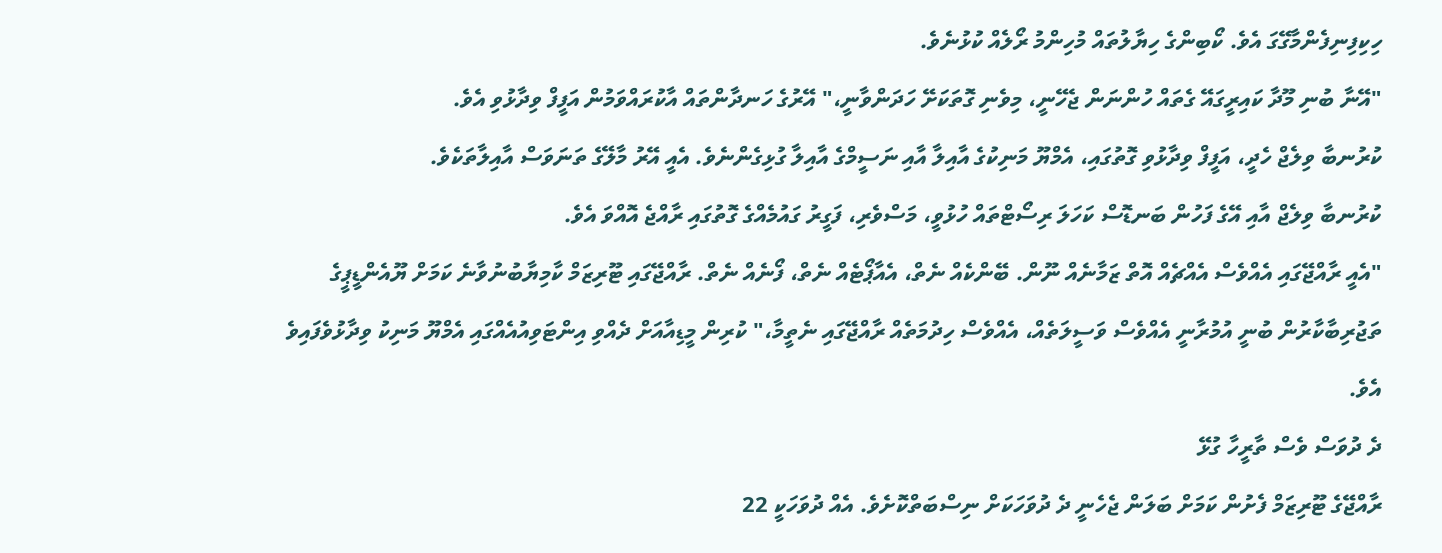ހިކިފިނިފެންމާގޭގަ އެވެ. ކޯބިންގެ ހިޔާލުތައް މުހިންމު ރޯލެއް ކުޅުނެވެ.
"އޭނާ ބުނި މޫދާ ކައިރީގައޭ ގެތައް ހުންނަން ޖެހޭނީ، މިވެނި ގޮތަކަށޭ ހަދަންވާނީ،" އޭރުގެ ހަނދާންތައް އާކުރައްވަމުން އަފީފް ވިދާޅުވި އެވެ.
ކުރުނބާ ވިލެޖް ހެދީ، އަފީފް ވިދާޅުވި ގޮތުގައި، އެމްޔޫ މަނިކުގެ އާއިލާ އާއި ނަސީމްގެ އާއިލާ ގުޅިގެންނެވެ. އެއީ އޭރު މާލޭގެ ތަނަވަސް އާއިލާތަކެވެ.
ކުރުނބާ ވިލެޖް އާއި އޭގެ ފަހުން ބަނޑޮސް ކަހަލަ ރިސޯޓްތައް ހުޅުވީ، މަސްވެރި، ފަގީރު ގައުމެއްގެ ގޮތުގައި ރާއްޖެ އޮއްވަ އެވެ.
"އެއީ ރާއްޖޭގައި އެއްވެސް އެއްޗެއް އޮތް ޒަމާނެއް ނޫން. ބޭންކެއް ނެތް، އެއާޕޯޓެއް ނެތް، ފޯނެއް ނެތް. ރާއްޖޭގައި ޓޫރިޒަމް ކާމިޔާބުނުވާނެ ކަމަށް ޔޫއެންޑީޕީގެ ތަޖުރިބާކާރުން ބުނީ އުމުރާނީ އެއްވެސް ވަސީލަތެއް، އެއްވެސް ހިދުމަތެއް ރާއްޖޭގައި ނެތީމާ،" ކުރިން މީޑިއާއަށް ދެއްވި އިންޓަވިއުއެއްގައި އެމްޔޫ މަނިކު ވިދާޅުވެފައިވެ އެވެ.
ދެ ދުވަސް ވެސް ތާރީހާ ގުޅޭ
ރާއްޖޭގެ ޓޫރިޒަމް ފެށުން ކަމަށް ބަލަން ޖެހެނީ ދެ ދުވަހަކަށް ނިސްބަތްކޮށެވެ. އެއް ދުވަހަކީ 22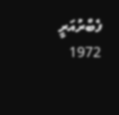ފެބްރުއަރީ 1972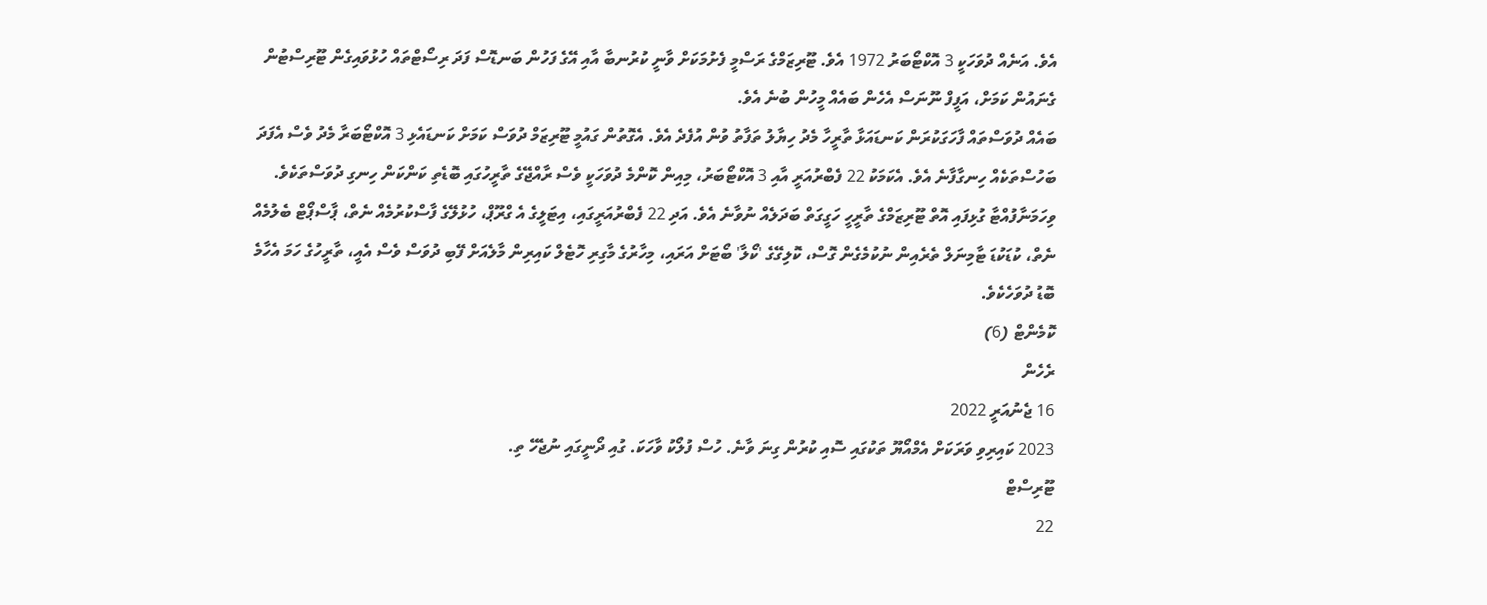އެވެ. އަނެއް ދުވަހަކީ 3 އޮކްޓޯބަރު 1972 އެވެ. ޓޫރިޒަމްގެ ރަސްމީ ފެށުމަކަށް ވާނީ ކުރުނބާ އާއި އޭގެ ފަހުން ބަނޑޮސް ފަދަ ރިސޯޓްތައް ހުޅުވައިގެން ޓޫރިސްޓުން ގެނައުން ކަމަށް، އަފީފް ނޫނަސް އެހެން ބައެއް މީހުން ބުނެ އެވެ.
ބައެއް ދުވަސްތައް ފާހަގަކުރަން ކަނޑައަޅާ ތާރީހާ މެދު ހިޔާލު ތަފާތު ވުން އުފެދެ އެވެ. އެގޮތުން ގައުމީ ޓޫރިޒަމް ދުވަސް ކަމަށް ކަނޑައެޅި 3 އޮކްޓޯބަރާ މެދު ވެސް އެފަދަ ބަހުސްތަކެއް ހިނގާފާނެ އެވެ. އެކަމަކު 22 ފެބްރުއަރީ އާއި 3 އޮކްޓޯބަރު، މިއިން ކޮންމެ ދުވަހަކީ ވެސް ރާއްޖޭގެ ތާރީހުގައި ބޮޑެތި ކަންކަން ހިނގި ދުވަސްތަކެވެ. ވިހަމަނާފުއްޓާ ގުޅިފައި އޮތް ޓޫރިޒަމްގެ ތާރީހީ ހަގީގަތް ބަދަލެއް ނުވާނެ އެވެ. އަދި 22 ފެބްރުއަރީގައި، އިޓަލީގެ އެ ގްރޫޕް، ހުޅުލޭގެ ފާސްކުރުމެއް ނެތް، ޕާސްޕޯޓް ބެލުމެއް ނެތް، ކުޑަކުޑަ ޓާމިނަލް ތެރެއިން ނުކުމެގެން ގޮސް، ކޮލިގޭގެ 'ކޯލާ' ބޯޓަށް އަރައި، މިހާރުގެ މާގިރި ހޮޓެލް ކައިރިން މާލެއަށް ފޭބި ދުވަސް ވެސް އެއީ، ތާރީހުގެ ހަމަ އެހާމެ ބޮޑު ދުވަހެކެވެ.
ކޮމެންޓް (6)
ރެހެން
16 ޖެނުއަރީ 2022
2023 ކައިރިވި ވަރަކަށް އެމްއޯޔޫ ތަކުގައި ސޮއި ކުރުން ގިނަ ވާނެ. ހުސް ފުލޯކު ވާހަކަ. ގުއި ދޯނީގައި ނުޖެހޭ ތި.
ޓޫރިސްޓް
22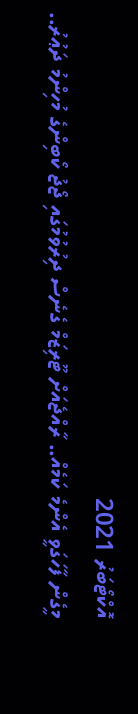އޮކްޓޯބަރު 2021
މީގެން ފާހަގަވީ އެންމެ ކަމެއް.. ރާއްޖެއަށް ޓޫރިޒަމް ގެނެސް ދިރުވުމުގައި ޖޯޖު ކޯބިންގެ މުހިންމު ދަޢުރު..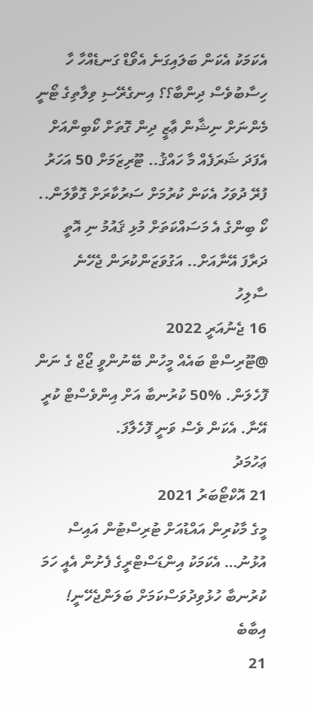އެކަމަކު އެކަން ބަލައިގަނެ އެވޯޑް ގަނޑެއްހާ ހާ ހިސާބުވެސް ދިންބާ؟؟ އިނގެރޭސި ވިލާތިގެ ޓޯނީ މެންނަށް ނިޝާން ޢާޒީ ދިން ގޮތަށް ކޯބިންއަށް އެފަދަ ޝަރަފެއް މާ ހައްޤު.. ޓޫރިޒަމަށް 50 އަހަރު ފުރޭ ދުވަހު އެކަން ކުރުމަށް ސަރުކާރަށް ގޮވާލަން.. ކޯ ބިންގެ އެ މަސައްކަތަށް މުޅި ޤައުމު ނި އޮތީ ދަރާފަ އޭނާއަށް.. އަގުވަޒަންކުރަން ޖެހޭނެ
ސާލިހު
16 ޖެނުއަރީ 2022
@ޓޫރިސްޓް ބައެއް މީހުން ބޭނުންވީ ޖޯޖް ގެ ނަން ފޮހެލަން. %50 ކުރުނބާ އަށް އިންވެސްޓް ކުރީ އޭނާ. އެކަން ވެސް ވަނީ ފޮހެލާފަ.
ޢަހުމަދު
21 އޮކްޓޯބަރު 2021
މީގެ މާކުރިން އައްޑުއަށް ޓުރިސްޓުން އައިސް އުޅުނު… އެކަމަކު އިންޑަސްޓްރީގެ ފެށުން އެއީ ހަމަ ކުރުނބާ ހުޅުވިދުވަސްކަމަށް ބަލަންޖެހޭނީ!
އިބާބެ
21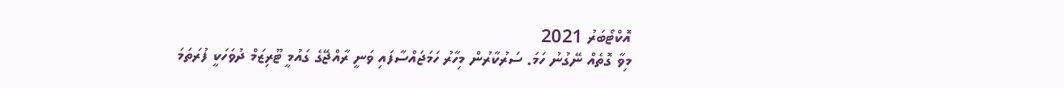އޮކްޓޯބަރު 2021
މިވާ ގޮތެއް ނޭގުނު ހަމަ. ސަރުކާރުން މިހާރު ހަމަޖައްސާފައި ވަނީ ރާއްޖޭގެ ގައުމީ ޓޫރިޒަމް ދުވަހަކީ ފުރަތަމަ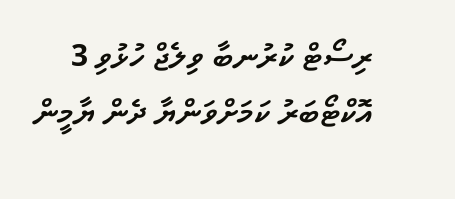ރިސޯޓް ކުރުނބާ ވިލެޖް ހުޅުވި 3 އޮކްޓޯބަރު ކަމަށްވަންޔާ ދެން ޔާމީން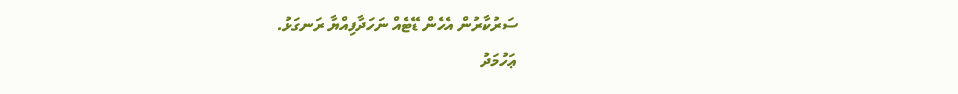ސަރުކާރުން އެހެން ޑޭޓެއް ނަހަދާފިއްޔާ ރަނގަޅު.
ޢަހުމަދު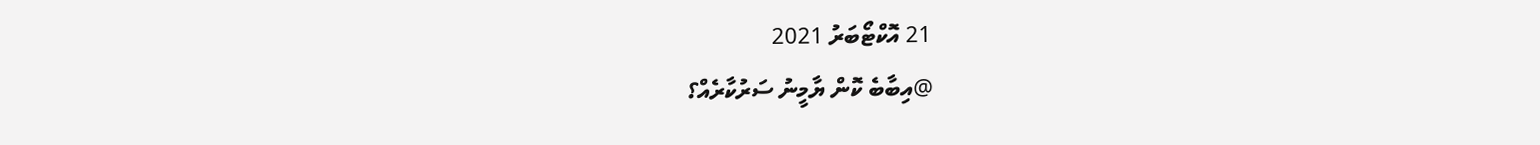21 އޮކްޓޯބަރު 2021
@އިބާބެ ކޮން ޔާމީނު ސަރުކާރެއް؟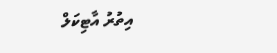އިތުރު އާޓިކަލް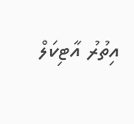އިތުރު އާޓިކަލް